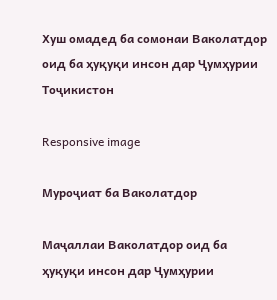Хуш омадед ба сомонаи Ваколатдор оид ба ҳуқуқи инсон дар Ҷумҳурии Тоҷикистон

Responsive image

Муроҷиат ба Ваколатдор

Маҷаллаи Ваколатдор оид ба ҳуқуқи инсон дар Ҷумҳурии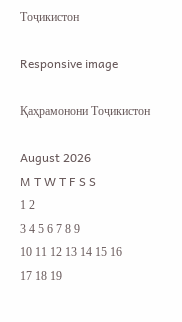Тоҷикистон

Responsive image

Қаҳрамонони Тоҷикистон

August 2026
M T W T F S S
1 2
3 4 5 6 7 8 9
10 11 12 13 14 15 16
17 18 19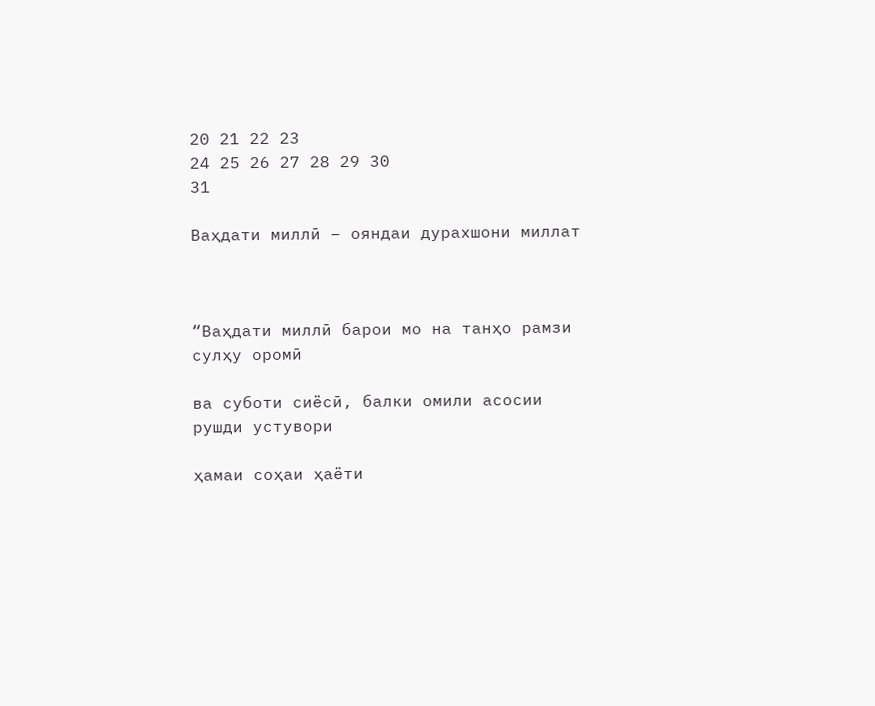20 21 22 23
24 25 26 27 28 29 30
31

Ваҳдати миллӣ – ояндаи дурахшони миллат



“Ваҳдати миллӣ барои мо на танҳо рамзи сулҳу оромӣ

ва суботи сиёсӣ, балки омили асосии рушди устувори

ҳамаи соҳаи ҳаёти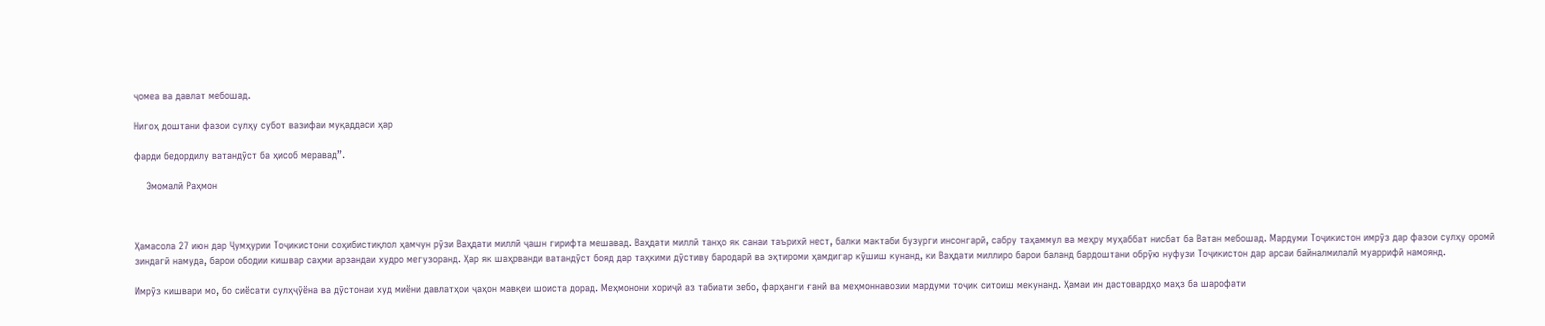ҷомеа ва давлат мебошад.

Нигоҳ доштани фазои сулҳу субот вазифаи муқаддаси ҳар

фарди бедордилу ватандӯст ба ҳисоб меравад”.

    Эмомалӣ Раҳмон



Ҳамасола 27 июн дар Ҷумҳурии Тоҷикистони соҳибистиқлол ҳамчун рӯзи Ваҳдати миллӣ ҷашн гирифта мешавад. Ваҳдати миллӣ танҳо як санаи таърихӣ нест, балки мактаби бузурги инсонгарӣ, сабру таҳаммул ва меҳру муҳаббат нисбат ба Ватан мебошад. Мардуми Тоҷикистон имрӯз дар фазои сулҳу оромӣ зиндагӣ намуда, барои ободии кишвар саҳми арзандаи худро мегузоранд. Ҳар як шаҳрванди ватандӯст бояд дар таҳкими дӯстиву бародарӣ ва эҳтироми ҳамдигар кӯшиш кунанд, ки Ваҳдати миллиро барои баланд бардоштани обрӯю нуфузи Тоҷикистон дар арсаи байналмилалӣ муаррифӣ намоянд.

Имрӯз кишвари мо, бо сиёсати сулҳҷӯёна ва дӯстонаи худ миёни давлатҳои ҷаҳон мавқеи шоиста дорад. Меҳмонони хориҷӣ аз табиати зебо, фарҳанги ғанӣ ва меҳмоннавозии мардуми тоҷик ситоиш мекунанд. Ҳамаи ин дастовардҳо маҳз ба шарофати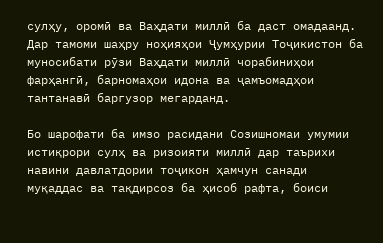сулҳу, оромӣ ва Ваҳдати миллӣ ба даст омадаанд. Дар тамоми шаҳру ноҳияҳои Ҷумҳурии Тоҷикистон ба муносибати рӯзи Ваҳдати миллӣ чорабиниҳои фарҳангӣ, барномаҳои идона ва ҷамъомадҳои тантанавӣ баргузор мегарданд.

Бо шарофати ба имзо расидани Созишномаи умумии истиқрори сулҳ ва ризоияти миллӣ дар таърихи навини давлатдории тоҷикон ҳамчун санади муқаддас ва тақдирсоз ба ҳисоб рафта, боиси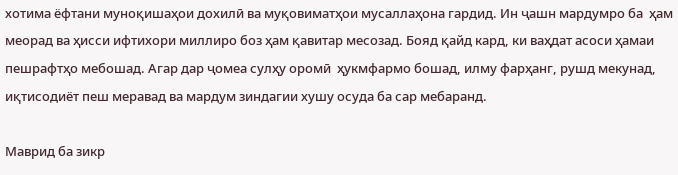хотима ёфтани муноқишаҳои дохилӣ ва муқовиматҳои мусаллаҳона гардид. Ин ҷашн мардумро ба  ҳам меорад ва ҳисси ифтихори миллиро боз ҳам қавитар месозад. Бояд қайд кард, ки ваҳдат асоси ҳамаи пешрафтҳо мебошад. Агар дар ҷомеа сулҳу оромӣ  ҳукмфармо бошад, илму фарҳанг, рушд мекунад, иқтисодиёт пеш меравад ва мардум зиндагии хушу осуда ба сар мебаранд.

Маврид ба зикр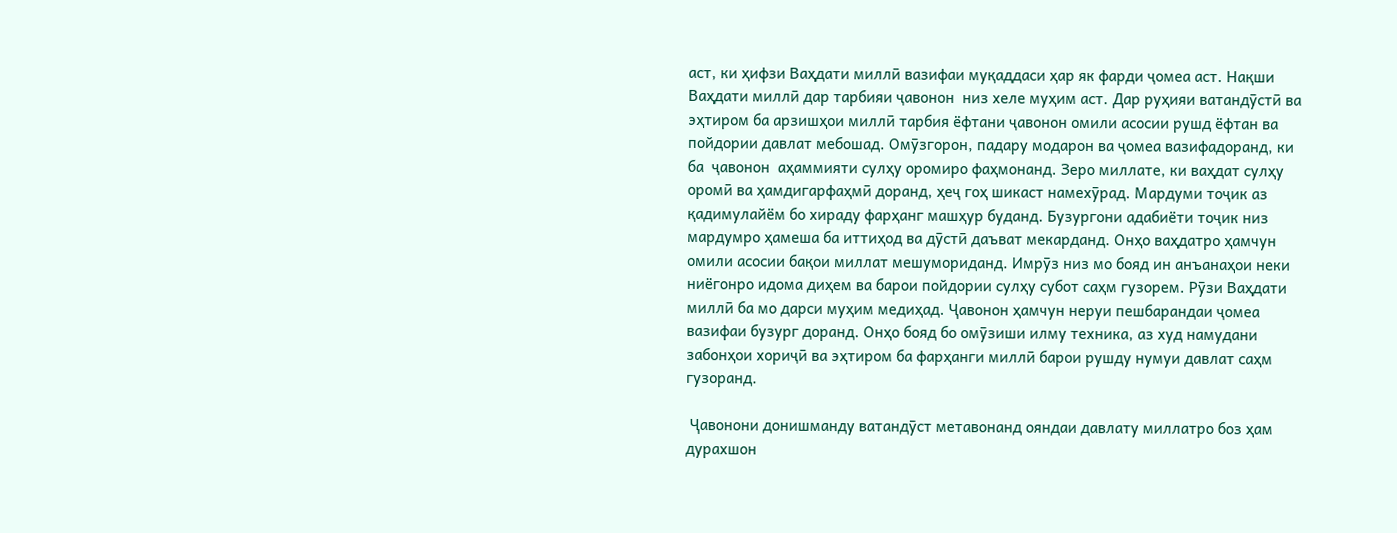аст, ки ҳифзи Ваҳдати миллӣ вазифаи муқаддаси ҳар як фарди ҷомеа аст. Нақши Ваҳдати миллӣ дар тарбияи ҷавонон  низ хеле муҳим аст. Дар руҳияи ватандӯстӣ ва эҳтиром ба арзишҳои миллӣ тарбия ёфтани ҷавонон омили асосии рушд ёфтан ва  пойдории давлат мебошад. Омӯзгорон, падару модарон ва ҷомеа вазифадоранд, ки ба  ҷавонон  аҳаммияти сулҳу оромиро фаҳмонанд. Зеро миллате, ки ваҳдат сулҳу оромӣ ва ҳамдигарфаҳмӣ доранд, ҳеҷ гоҳ шикаст намехӯрад. Мардуми тоҷик аз қадимулайём бо хираду фарҳанг машҳур буданд. Бузургони адабиёти тоҷик низ мардумро ҳамеша ба иттиҳод ва дӯстӣ даъват мекарданд. Онҳо ваҳдатро ҳамчун омили асосии бақои миллат мешумориданд. Имрӯз низ мо бояд ин анъанаҳои неки ниёгонро идома диҳем ва барои пойдории сулҳу субот саҳм гузорем. Рӯзи Ваҳдати миллӣ ба мо дарси муҳим медиҳад. Ҷавонон ҳамчун неруи пешбарандаи ҷомеа вазифаи бузург доранд. Онҳо бояд бо омӯзиши илму техника, аз худ намудани забонҳои хориҷӣ ва эҳтиром ба фарҳанги миллӣ барои рушду нумуи давлат саҳм гузоранд.

 Ҷавонони донишманду ватандӯст метавонанд ояндаи давлату миллатро боз ҳам дурахшон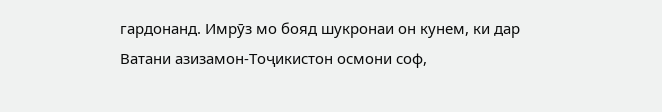гардонанд. Имрӯз мо бояд шукронаи он кунем, ки дар Ватани азизамон-Тоҷикистон осмони соф,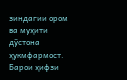зиндагии ором ва муҳити дӯстона ҳукмфармост. Барои ҳифзи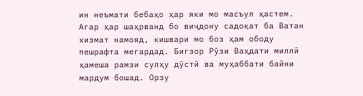ин неъмати бебаҳо ҳар яки мо масъул ҳастем. Агар ҳар шаҳрванд бо виҷдону садоқат ба Ватан хизмат намояд, кишвари мо боз ҳам ободу пешрафта мегардад. Бигзор Рӯзи Ваҳдати миллӣ ҳамеша рамзи сулҳу дӯстӣ ва муҳаббати байни мардум бошад. Орзу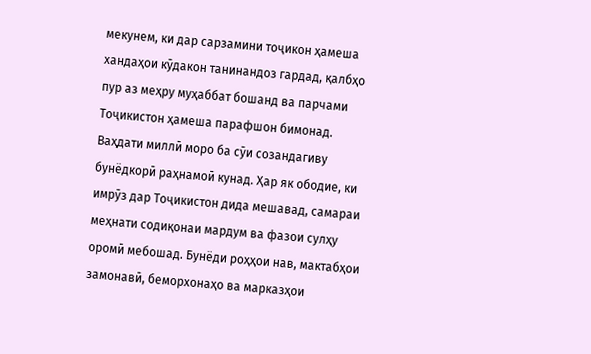мекунем, ки дар сарзамини тоҷикон ҳамеша хандаҳои кӯдакон танинандоз гардад, қалбҳо пур аз меҳру муҳаббат бошанд ва парчами Тоҷикистон ҳамеша парафшон бимонад. Ваҳдати миллӣ моро ба сӯи созандагиву бунёдкорӣ раҳнамоӣ кунад. Ҳар як ободие, ки имрӯз дар Тоҷикистон дида мешавад, самараи меҳнати содиқонаи мардум ва фазои сулҳу оромӣ мебошад. Бунёди роҳҳои нав, мактабҳои замонавӣ, беморхонаҳо ва марказҳои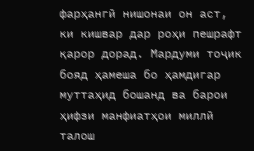фарҳангӣ нишонаи он аст, ки кишвар дар роҳи пешрафт қарор дорад. Мардуми тоҷик бояд ҳамеша бо ҳамдигар муттаҳид бошанд ва барои ҳифзи манфиатҳои миллӣ талош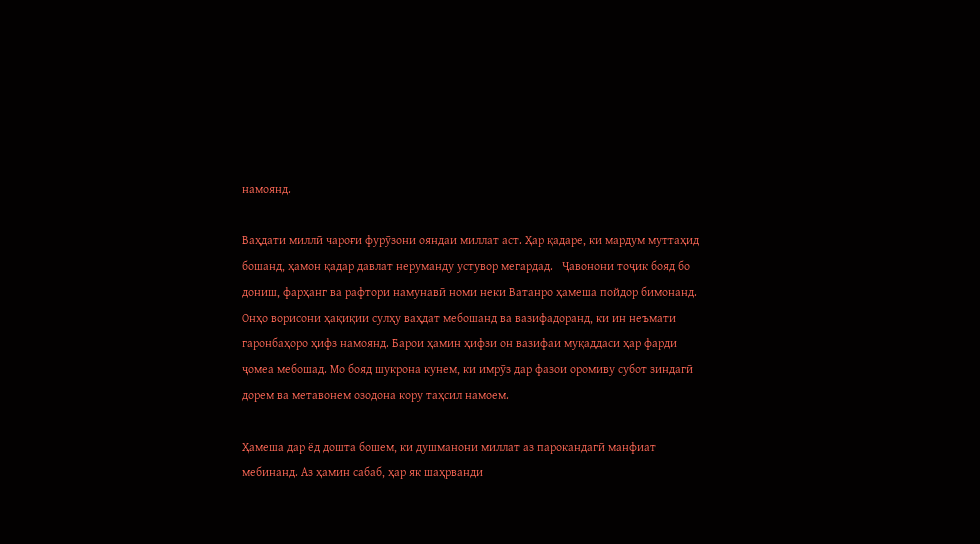намоянд.

Ваҳдати миллӣ чароғи фурӯзони ояндаи миллат аст. Ҳар қадаре, ки мардум муттаҳид бошанд, ҳамон қадар давлат неруманду устувор мегардад.   Ҷавонони тоҷик бояд бо дониш, фарҳанг ва рафтори намунавӣ номи неки Ватанро ҳамеша пойдор бимонанд. Онҳо ворисони ҳақиқии сулҳу ваҳдат мебошанд ва вазифадоранд, ки ин неъмати гаронбаҳоро ҳифз намоянд. Барои ҳамин ҳифзи он вазифаи муқаддаси ҳар фарди ҷомеа мебошад. Мо бояд шукрона кунем, ки имрӯз дар фазои оромиву субот зиндагӣ дорем ва метавонем озодона кору таҳсил намоем.

Ҳамеша дар ёд дошта бошем, ки душманони миллат аз парокандагӣ манфиат мебинанд. Аз ҳамин сабаб, ҳар як шаҳрванди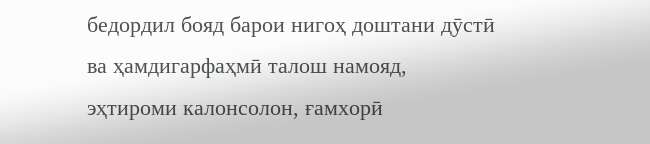бедордил бояд барои нигоҳ доштани дӯстӣ ва ҳамдигарфаҳмӣ талош намояд, эҳтироми калонсолон, ғамхорӣ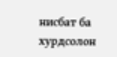нисбат ба хурдсолон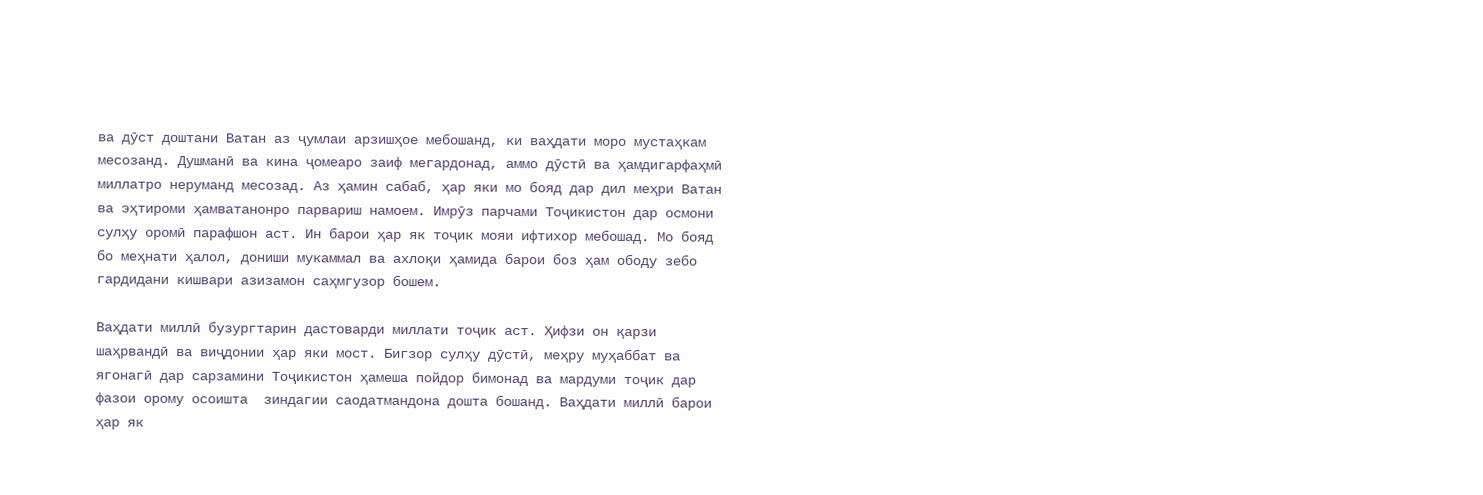ва дӯст доштани Ватан аз ҷумлаи арзишҳое мебошанд, ки ваҳдати моро мустаҳкам месозанд. Душманӣ ва кина ҷомеаро заиф мегардонад, аммо дӯстӣ ва ҳамдигарфаҳмӣ миллатро неруманд месозад. Аз ҳамин сабаб, ҳар яки мо бояд дар дил меҳри Ватан ва эҳтироми ҳамватанонро парвариш намоем. Имрӯз парчами Тоҷикистон дар осмони сулҳу оромӣ парафшон аст. Ин барои ҳар як тоҷик мояи ифтихор мебошад. Мо бояд бо меҳнати ҳалол, дониши мукаммал ва ахлоқи ҳамида барои боз ҳам ободу зебо гардидани кишвари азизамон саҳмгузор бошем.

Ваҳдати миллӣ бузургтарин дастоварди миллати тоҷик аст. Ҳифзи он қарзи шаҳрвандӣ ва виҷдонии ҳар яки мост. Бигзор сулҳу дӯстӣ, меҳру муҳаббат ва ягонагӣ дар сарзамини Тоҷикистон ҳамеша пойдор бимонад ва мардуми тоҷик дар фазои орому осоишта  зиндагии саодатмандона дошта бошанд. Ваҳдати миллӣ барои ҳар як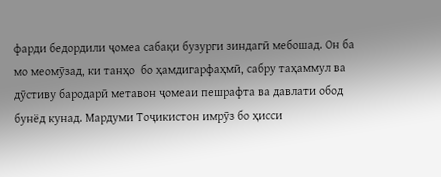фарди бедордили ҷомеа сабақи бузурги зиндагӣ мебошад. Он ба мо меомӯзад, ки танҳо  бо ҳамдигарфаҳмӣ, сабру таҳаммул ва дӯстиву бародарӣ метавон ҷомеаи пешрафта ва давлати обод бунёд кунад. Мардуми Тоҷикистон имрӯз бо ҳисси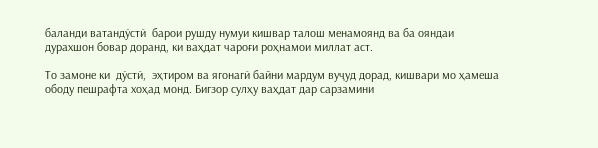баланди ватандӯстӣ  барои рушду нумуи кишвар талош менамоянд ва ба ояндаи дурахшон бовар доранд, ки ваҳдат чароғи роҳнамои миллат аст.

То замоне ки  дӯстӣ,  эҳтиром ва ягонагӣ байни мардум вуҷуд дорад, кишвари мо ҳамеша ободу пешрафта хоҳад монд. Бигзор сулҳу ваҳдат дар сарзамини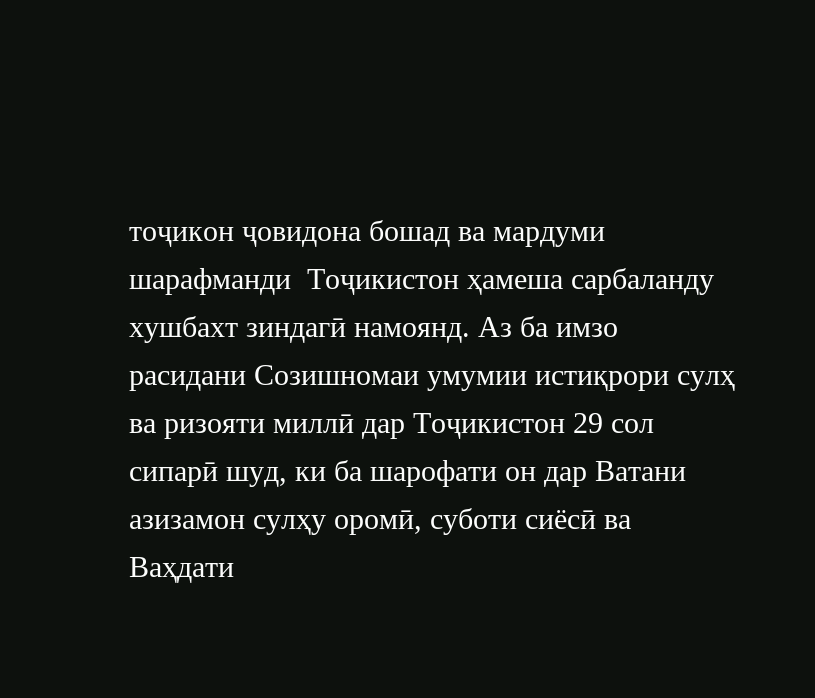тоҷикон ҷовидона бошад ва мардуми шарафманди  Тоҷикистон ҳамеша сарбаланду хушбахт зиндагӣ намоянд. Аз ба имзо расидани Созишномаи умумии истиқрори сулҳ ва ризояти миллӣ дар Тоҷикистон 29 сол сипарӣ шуд, ки ба шарофати он дар Ватани азизамон сулҳу оромӣ, суботи сиёсӣ ва Ваҳдати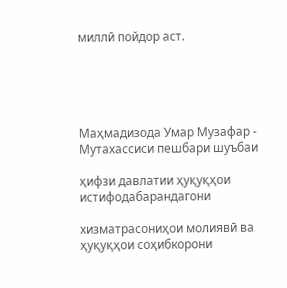миллӣ пойдор аст.





Маҳмадизода Умар Музафар - Мутахассиси пешбари шуъбаи

ҳифзи давлатии ҳуқуқҳои истифодабарандагони

хизматрасониҳои молиявӣ ва ҳуқуқҳои соҳибкорони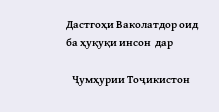Дастгоҳи Ваколатдор оид ба ҳуқуқи инсон  дар

   Ҷумҳурии Тоҷикистон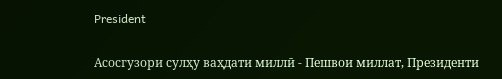President

Асосгузори сулҳу ваҳдати миллӣ - Пешвои миллат, Президенти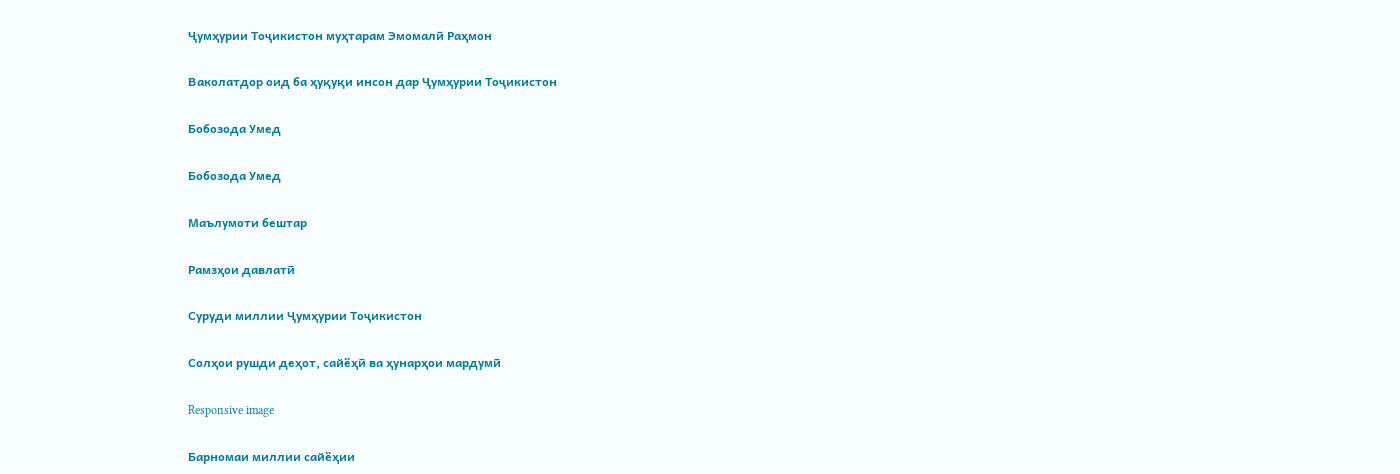Ҷумҳурии Тоҷикистон муҳтарам Эмомалӣ Раҳмон

Ваколатдор оид ба ҳуқуқи инсон дар Ҷумҳурии Тоҷикистон

Бобозода Умед

Бобозода Умед

Маълумоти бештар

Рамзҳои давлатӣ

Суруди миллии Ҷумҳурии Тоҷикистон

Солҳои рушди деҳот, сайёҳӣ ва ҳунарҳои мардумӣ

Responsive image

Барномаи миллии сайёҳии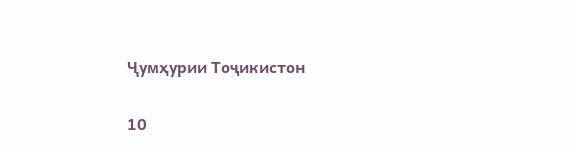Ҷумҳурии Тоҷикистон

10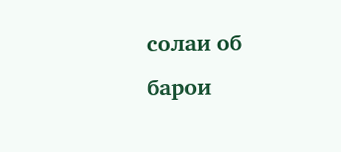солаи об барои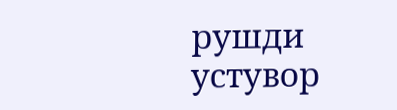рушди устувор